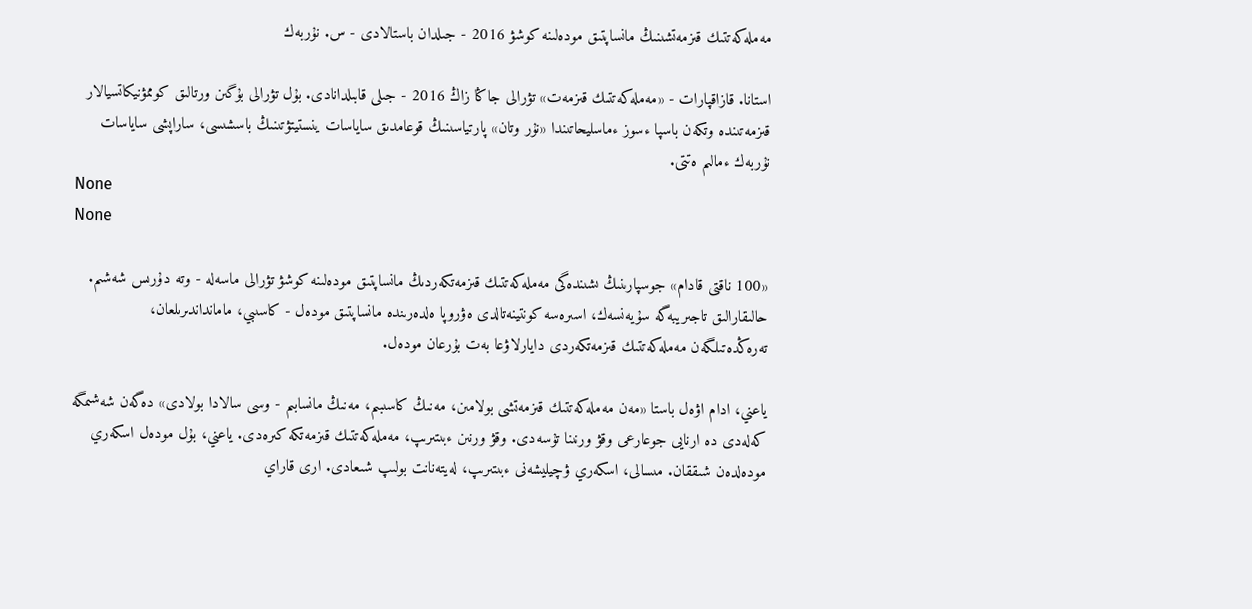مەملەكەتتىك قىزمەتشىنىڭ مانساپتىق مودەلىنە كوشۋ 2016 - جىلدان باستالادى - س. نۇربەك

استانا. قازاقپارات - «مەملەكەتتىك قىزمەت» تۋرالى جاڭا زاڭ 2016 - جىلى قابىلدانادى. بۇل تۋرالى بۇگىن ورتالىق كوممۋنيكاتسيالار قىزمەتىندە وتكەن باسپا ءسوز ءماسليحاتىندا «نۇر وتان» پارتياسىنىڭ قوعامدىق ساياسات ينستيتۋتىنىڭ باسشىسى، ساراپشى ساياسات نۇربەك ءمالىم ەتتى.
None
None

«100 ناقتى قادام» جوسپارىنىڭ ىشىندەگى مەملەكەتتىك قىزمەتكەردىڭ مانساپتىق مودەلىنە كوشۋ تۋرالى ماسەلە - وتە دۇرىس شەشىم. حالىقارالىق تاجىريبەگە سۇيەنسەك، اسىرەسە كونتينەتالدى ەۋروپا ەلدەرىندە مانساپتىق مودەل - كاسىبي، مامانداندىرىلعان، تەرەڭدەتىلگەن مەملەكەتتىك قىزمەتكەردى دايارلاۋعا بەت بۇرعان مودەل.

ياعني، ادام اۋەل باستا «مەن مەملەكەتتىك قىزمەتشى بولامىن، مەنىڭ كاسىبىم، مەنىڭ مانسابىم - وسى سالادا بولادى» دەگەن شەشىمگە كەلەدى دە ارنايى جوعارعى وقۋ ورنىنا تۇسەدى. وقۋ ورنىن ءبىتىرىپ، مەملەكەتتىك قىزمەتكە كىرەدى. ياعني، بۇل مودەل اسكەري مودەلدەن شىققان. مىسالى، اسكەري ۋچيليشەنى ءبىتىرىپ، لەيتەنانت بولىپ شىعادى. ارى قاراي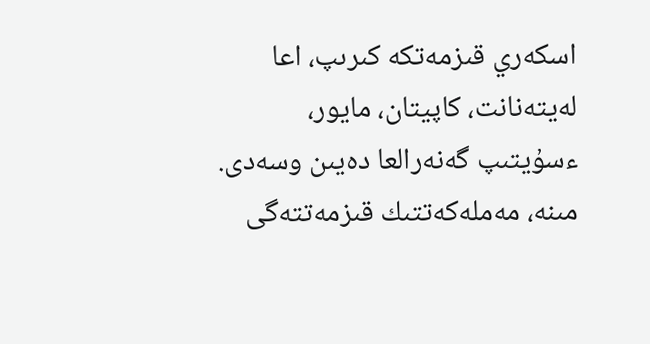اسكەري قىزمەتكە كىرىپ، اعا لەيتەنانت، كاپيتان، مايور، ءسۇيتىپ گەنەرالعا دەيىن وسەدى. مىنە، مەملەكەتتىك قىزمەتتەگى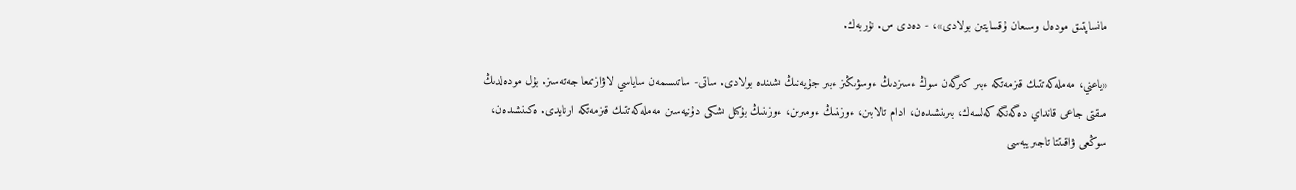مانساپتىق مودەل وسىعان ۇقسايتىن بولادى»، - دەدى س. نۇربەك.

«ياعني، مەملەكەتتىك قىزمەتكە ءبىر كىرگەن سوڭ ءسىزدىڭ ءوسۋىڭىز ءبىر جۇيەنىڭ ىشىندە بولادى. ساتى- ساتىسىمەن ساياسي لاۋازىمعا جەتەسىز. بۇل مودەلدىڭ مىقتى جاعى قانداي دەگەنگە كەلسەك، بىرىنشىدەن، ادام تالابىن، ءوزىنىڭ ءومىرىن، ءوزىنىڭ بۇكىل ىشكى دۇنيەسىن مەملەكەتتىك قىزمەتكە ارنايدى. ەكىنشىدەن، سوڭعى ۋاقىتتا تاجىريبەسى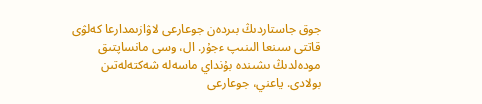جوق جاستاردىڭ بىردەن جوعارعى لاۋازىمدارعا كەلۋى قاتتى سىنعا الىنىپ ءجۇر. ال، وسى مانساپتىق مودەلدىڭ ىشىندە بۇنداي ماسەلە شەكتەلەتىن بولادى. ياعني، جوعارعى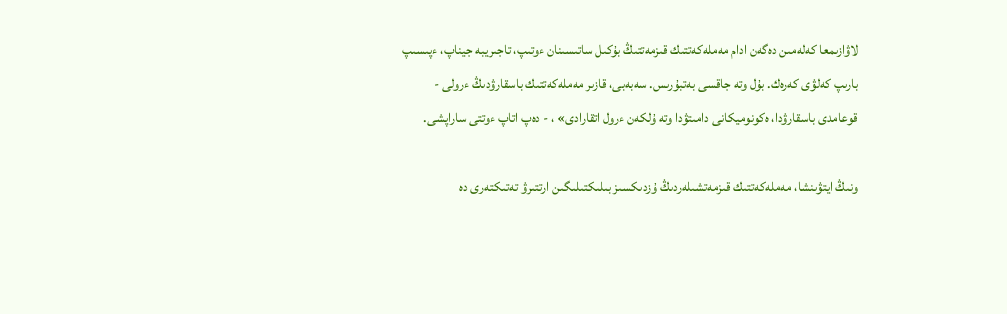لاۋازىمعا كەلەمىن دەگەن ادام مەملەكەتتىك قىزمەتتىڭ بۇكىل ساتىسىنان ءوتىپ، تاجىريبە جيناپ، ءپىسىپ بارىپ كەلۋى كەرەك. بۇل وتە جاقسى بەتبۇرىس. سەبەبى، قازىر مەملەكەتتىك باسقارۋدىڭ ءرولى - قوعامدى باسقارۋدا، ەكونوميكانى دامىتۋدا وتە ۇلكەن ءرول اتقارادى» ، - دەپ اتاپ ءوتتى ساراپشى.

ونىڭ ايتۋىنشا، مەملەكەتتىك قىزمەتشىلەردىڭ ۇزدىكسىز بىلىكتىلىگىن ارتتىرۋ تەتىكتەرى دە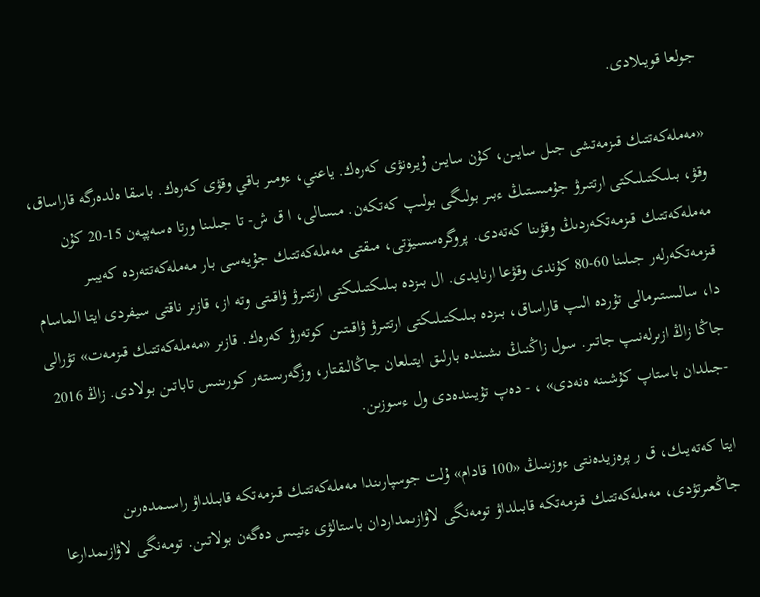جولعا قويىلادى.

«مەملەكەتتىك قىزمەتشى جىل سايىن، كۇن سايىن ۇيرەنۋى كەرەك. ياعني، ءومىر باقي وقۋى كەرەك. باسقا ەلدەرگە قاراساق، وقۋ، بىلىكتىلىكتى ارتتىرۋ جۇمىستىڭ ءبىر بولىگى بولىپ كەتكەن. مىسالى، ا ق ش- تا جىلىنا ورتا ەسەپپەن 15-20 كۇن مەملەكەتتىك قىزمەتكەردىڭ وقۋىنا كەتەدى. پروگرەسسيۆتى، مىقتى مەملەكەتتىك جۇيەسى بار مەملەكەتتەردە كەيبىر قىزمەتكەرلەر جىلىنا 60-80 كۇندى وقۋعا ارنايدى. ال بىزدە بىلىكتىلىكتى ارتتىرۋ ۋاقىتى وتە از، قازىر ناقتى سيفردى ايتا الماسام دا، سالىستىرمالى تۇردە الىپ قاراساق، بىزدە بىلىكتىلىكتى ارتتىرۋ ۋاقىتىن كوتەرۋ كەرەك. قازىر «مەملەكەتتىك قىزمەت» تۋرالى جاڭا زاڭ ازىرلەنىپ جاتىر. سول زاڭنىڭ ىشىندە بارلىق ايتىلعان جاڭالىقتار، وزگەرىستەر كورىنىس تاباتىن بولادى. زاڭ 2016 -جىلدان باستاپ كۇشىنە ەنەدى» ، - دەپ تۇيىندەدى ول ءسوزىن.

ايتا كەتەيىك، ق ر پرەزيدەنتى ءوزىنىڭ «100 قادام» ۇلت جوسپارىندا مەملەكەتتىك قىزمەتكە قابىلداۋ راسىمدەرىن جاڭعىرتۋدى، مەملەكەتتىك قىزمەتكە قابىلداۋ تومەنگى لاۋازىمداردان باستالۋى ءتيىس دەگەن بولاتىن. تومەنگى لاۋازىمدارعا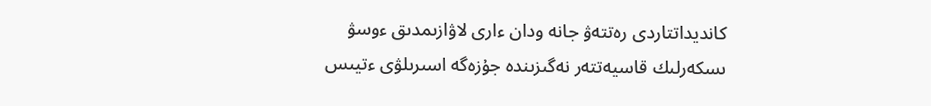كانديداتتاردى رەتتەۋ جانە ودان ءارى لاۋازىمدىق ءوسۋ ىسكەرلىك قاسيەتتەر نەگىزىندە جۇزەگە اسىرىلۋى ءتيىس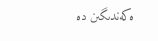ەكەندىگىن دە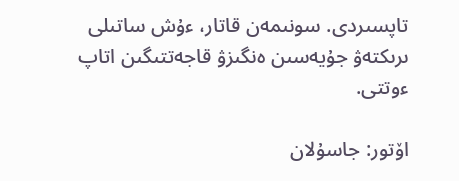تاپسىردى. سونىمەن قاتار، ءۇش ساتىلى ىرىكتەۋ جۇيەسىن ەنگىزۋ قاجەتتىگىن اتاپ ءوتتى.

اۆتور: جاسۇلان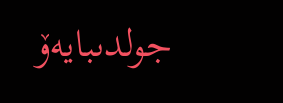جولدىبايەۆ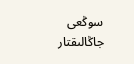سوڭعى جاڭالىقتار